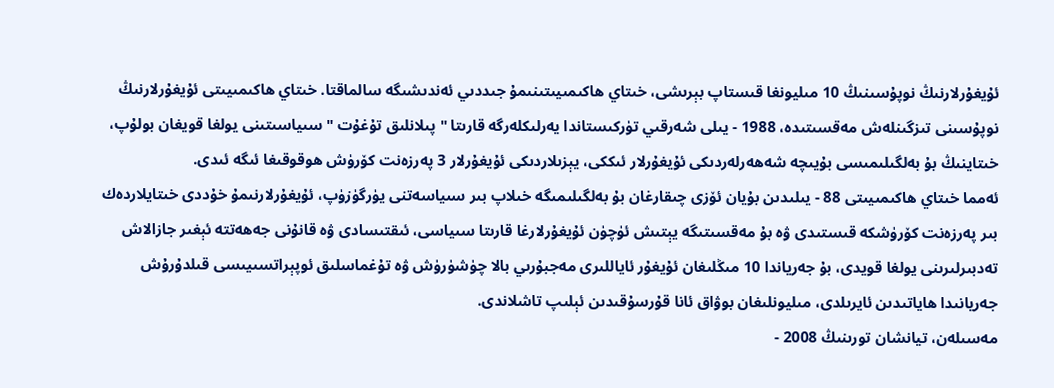ئۇيغۇرلارنىڭ نوپۇسىنىڭ 10 مىليونغا قىستاپ بېرىشى، خىتاي ھاكىمىيىتىنىمۇ جىددىي ئەندىشىگە سالماقتا. خىتاي ھاكىمىيىتى ئۇيغۇرلارنىڭ نوپۇسىنى تىزگىنلەش مەقسىتىدە، 1988 - يىلى شەرقىي تۈركىستاندا يەرلىكلەرگە قارىتا " پىلانلىق تۇغۇت " سىياسىتىنى يولغا قويغان بولۇپ، خىتاينىڭ بۇ بەلگىلىمىسى بۇيىچە شەھەرلەردىكى ئۇيغۇرلار ئىككى، يېزىلاردىكى ئۇيغۇرلار 3 پەرزەنت كۆرۈش ھوقوقىغا ئىگە ئىدى.
ئەمما خىتاي ھاكىمىيىتى 88 - يىلىدىن بۇيان ئۆزى چىقارغان بۇ بەلگىلىمىگە خىلاپ بىر سىياسەتنى يۈرگۈزۈپ، ئۇيغۇرلارنىمۇ خۇددى خىتايلاردەك بىر پەرزەنت كۆرۈشكە قىستىدى ۋە بۇ مەقسىتىگە يېتىش ئۈچۈن ئۇيغۇرلارغا قارىتا سىياسى، ئىقتىسادى ۋە قانۇنى جەھەتتە ئېغىر جازالاش تەدبىرلىرىنى يولغا قويدى، بۇ جەرياندا 10 مىڭلىغان ئۇيغۇر ئاياللىرى مەجبۇرىي بالا چۈشۈرۈش ۋە تۇغماسلىق ئوپېراتسىيىسى قىلدۇرۇش جەريانىدا ھاياتىدىن ئايرىلدى، مىليونلىغان بوۋاق ئانا قۇرسۇقىدىن ئېلىپ تاشلاندى.
مەسىلەن، تيانشان تورىنىڭ 2008 -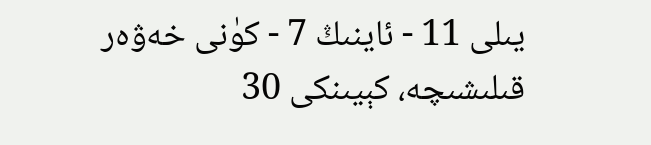يىلى 11 - ئاينىڭ 7 - كۈنى خەۋەر قىلىشىچە، كېيىنكى 30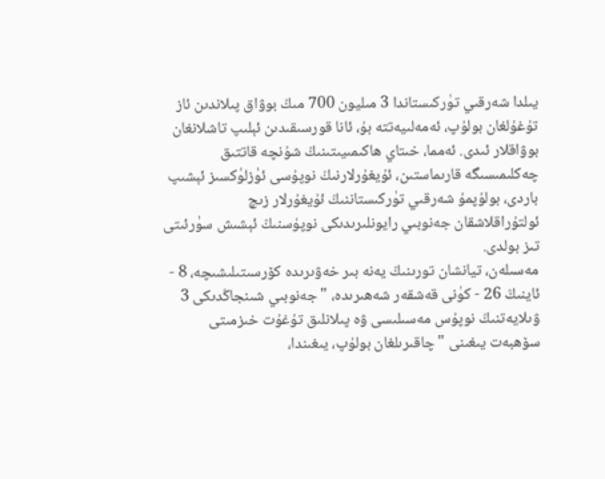يىلدا شەرقىي تۈركىستاندا 3 مىليون 700 مىڭ بوۋاق پىلاندىن ئاز تۇغۇلغان بولۇپ، ئەمەلىيەتتە بۇ، ئانا قورسىقىدىن ئېلىپ تاشلانغان بوۋاقلار ئىدى. ئەمما، خىتاي ھاكىمىيىتىنىڭ شۇنچە قاتتىق چەكلىمىسىگە قارىماستىن، ئۇيغۇرلارنىڭ نوپۇسى ئۈزلۈكسىز ئېشىپ باردى، بولۇپمۇ شەرقىي تۈركىستاننىڭ ئۇيغۇرلار زىچ ئولتۇراقلاشقان جەنوبىي رايونلىرىدىكى نوپۇسنىڭ ئېشىش سۈرئىتى تىز بولدى.
مەسىلەن، تيانشان تورىنىڭ يەنە بىر خەۋىرىدە كۆرسىتىلىشىچە، 8 - ئاينىڭ 26 - كۈنى قەشقەر شەھىرىدە، " جەنوبىي شىنجاڭدىكى 3 ۋىلايەتنىڭ نوپۇس مەسىلىسى ۋە پىلانلىق تۇغۇت خىزمىتى سۆھبەت يىغىنى " چاقىرىلغان بولۇپ، يىغىندا،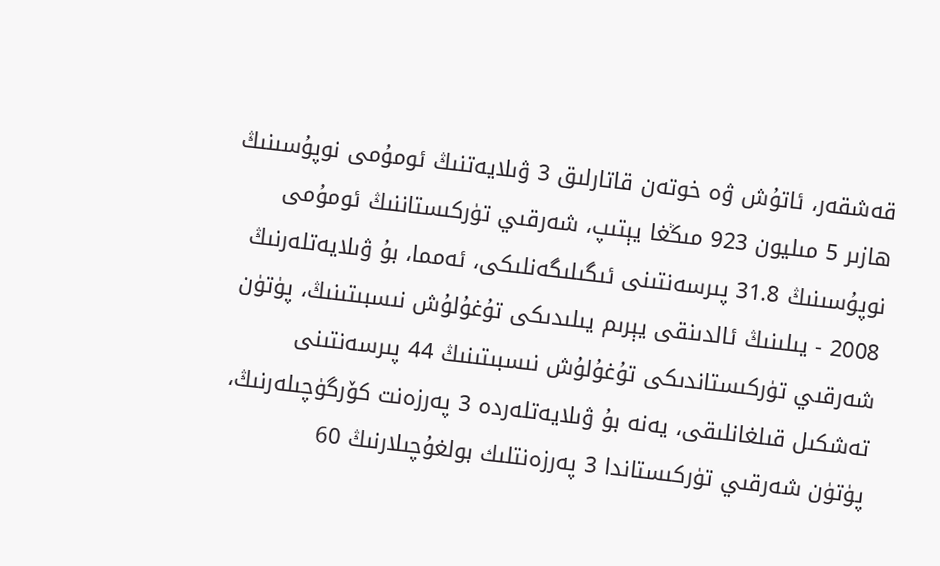قەشقەر، ئاتۇش ۋە خوتەن قاتارلىق 3 ۋىلايەتنىڭ ئومۇمى نوپۇسىنىڭ ھازىر 5 مىليون 923 مىڭغا يېتىپ، شەرقىي تۈركىستاننىڭ ئومۇمى نوپۇسىنىڭ 31.8 پىرسەنتىنى ئىگىلىگەنلىكى، ئەمما، بۇ ۋىلايەتلەرنىڭ 2008 - يىلىنىڭ ئالدىنقى يېرىم يىلىدىكى تۇغۇلۇش نىسبىتىنىڭ، پۈتۈن شەرقىي تۈركىستاندىكى تۇغۇلۇش نىسبىتىنىڭ 44 پىرسەنتىنى تەشكىل قىلغانلىقى، يەنە بۇ ۋىلايەتلەردە 3 پەرزەنت كۆرگۈچىلەرنىڭ، پۈتۈن شەرقىي تۈركىستاندا 3 پەرزەنتلىك بولغۇچىلارنىڭ 60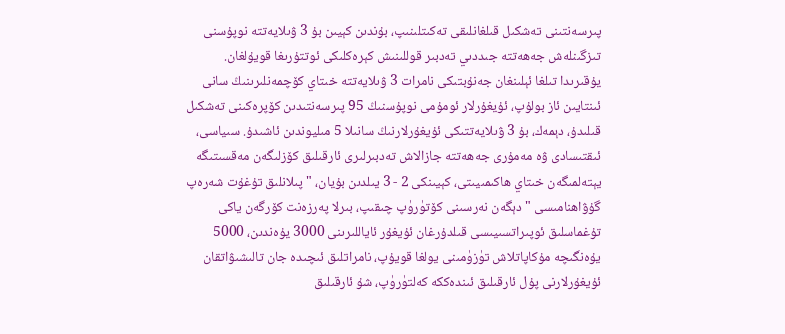پىرسەنتىنى تەشكىل قىلغانلىقى تەكىتلىنىپ، بۇندىن كېيىن بۇ 3 ۋىلايەتتە نوپۇسنى تىزگىنلەش جەھەتتە جىددىي تەدبىر قوللىنىش كېرەكلىكى ئوتتۇرىغا قويۇلغان.
يۇقىرىدا تىلغا ئېلىنغان جەنۇبتىكى نامرات 3 ۋىلايەتتە خىتاي كۆچمەنلىرىنىڭ سانى ئىنتايىن ئاز بولۇپ، ئۇيغۇرلار ئومۇمى نوپۇسنىڭ 95 پىرسەنتىدىن كۆپرەكىنى تەشكىل قىلىدۇ، دېمەك، بۇ 3 ۋىلايەتتىكى ئۇيغۇرلارنىڭ سانىلا 5 مىليوندىن ئاشىدۇ. سىياسى، ئىقتىسادى ۋە مەمۇرى جەھەتتە جازالاش تەدبىرلىرى ئارقىلىق كۆزلىگەن مەقسىتىگە يېتەلمىگەن خىتاي ھاكىمىيىتى، كېيىنكى 2 - 3 يىلدىن بۇيان، " پىلانلىق تۇغۇت شەرەپ گۇۋاھنامىسى " دېگەن نەرسىنى كۆتۈرۈپ چىقىپ، بىرلا پەرزەنت كۆرگەن ياكى تۇغماسلىق ئوپىراتسىيىسى قىلدۇرغان ئۇيغۇر ئاياللىرىنى 3000 يۇەندىن، 5000 يۇەنگىچە مۇكاپاتلاش تۈزۈمىنى يولغا قويۇپ، نامراتلىق ئىچىدە جان تالىشىۋاتقان ئۇيغۇرلارنى پۇل ئارقىلىق ئىندەككە كەلتۈرۈپ، شۇ ئارقىلىق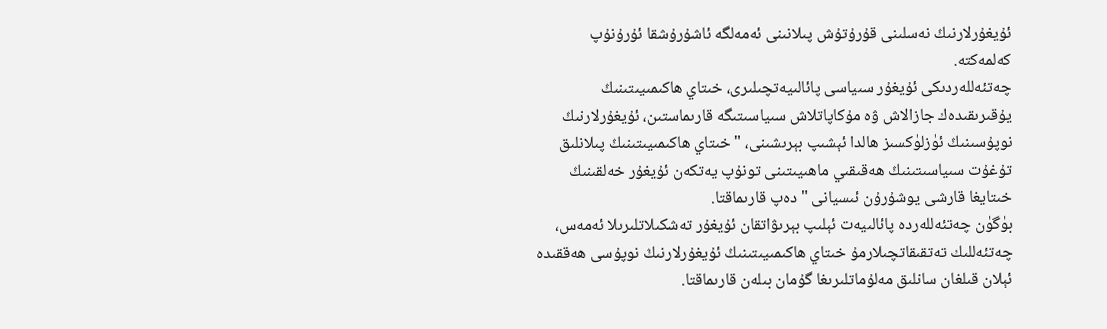ئۇيغۇرلارنىڭ نەسلىنى قۇرۇتۇش پىلانىنى ئەمەلگە ئاشۇرۇشقا ئۇرۇنۇپ كەلمەكتە.
چەتئەللەردىكى ئۇيغۇر سىياسى پائالىيەتچىلىرى، خىتاي ھاكىمىيىتىنىڭ يۇقىرىقىدەك جازالاش ۋە مۇكاپاتلاش سىياسىتىگە قارىماستىن، ئۇيغۇرلارنىڭ نوپۇسىنىڭ ئۈزلۈكسىز ھالدا ئېشىپ بېرىشىنى، " خىتاي ھاكىمىيىتىنىڭ پىلانلىق تۇغۇت سىياسىتىنىڭ ھەقىقىي ماھىيىتىنى تونۇپ يەتكەن ئۇيغۇر خەلقىنىڭ خىتايغا قارشى يوشۇرۇن ئىسيانى " دەپ قارىماقتا.
بۈگۈن چەتئەللەردە پائالىيەت ئېلىپ بېرىۋاتقان ئۇيغۇر تەشكىلاتلىرىلا ئەمەس، چەتئەللىك تەتقىقاتچىلارمۇ خىتاي ھاكىمىيىتىنىڭ ئۇيغۇرلارنىڭ نوپۇسى ھەققىدە ئېلان قىلغان سانلىق مەلۇماتلىرىغا گۇمان بىلەن قارىماقتا.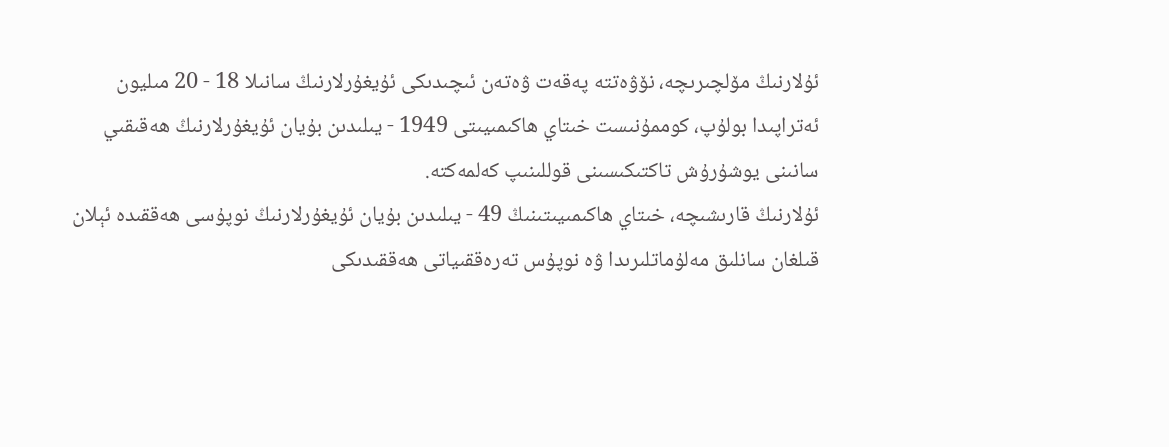ئۇلارنىڭ مۆلچىرىچە، نۆۋەتتە پەقەت ۋەتەن ئىچىدىكى ئۇيغۇرلارنىڭ سانىلا 18 - 20 مىليون ئەتراپىدا بولۇپ، كوممۇنىست خىتاي ھاكىمىيىتى 1949 - يىلىدىن بۇيان ئۇيغۇرلارنىڭ ھەقىقىي سانىنى يوشۇرۇش تاكتىكىسىنى قوللىنىپ كەلمەكتە.
ئۇلارنىڭ قارىشىچە، خىتاي ھاكىمىيىتىنىڭ 49 - يىلىدىن بۇيان ئۇيغۇرلارنىڭ نوپۇسى ھەققىدە ئېلان قىلغان سانلىق مەلۇماتلىرىدا ۋە نوپۇس تەرەققىياتى ھەققىدىكى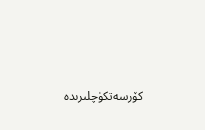كۆرسەتكۈچلىرىدە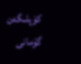كۆپلىگەن گۇمانى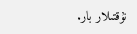نۇقتىلار بار.